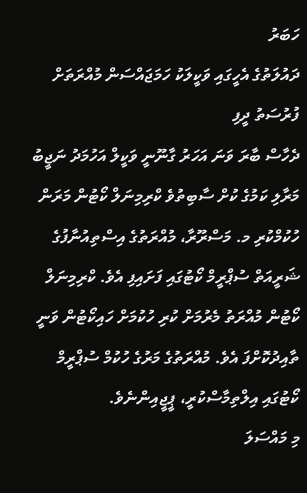ހަބަރު
ދައުލަތުގެ އެހީގައި ވަކީލަކު ހަމަޖައްސަން މުއްރަތަށް ފުރުސަތު ދީފި
ދެހާސް ބާރަ ވަނަ އަހަރު ގާނޫނީ ވަކީލް އަހުމަދު ނަޖީބު މަރާލި ކަމުގެ ކުށް ސާބިތުވެ ކްރިމިނަލް ކޯޓުން މަރަން ހުކުމްކުރި މ. މަސްރޫރާ، މުއްރަތުގެ އިސްތިއުނާފުގެ ޝަރީއަތް ސުޕްރީމް ކޯޓުގައި ފަށައިފި އެވެ. ކްރިމިނަލް ކޯޓުން މުއްރަތު މެރުމަށް ކުރި ހުކުމަށް ހައިކޯޓުން ވަނީ ތާއިދުކޮށްފަ އެވެ. މުއްރަތުގެ މަރުގެ ހުކުމް ސުޕްރީމް ކޯޓުގައި އިލްތިމާސްކުރީ، ޕީޖީއިންނެވެ.
މި މައްސަލަ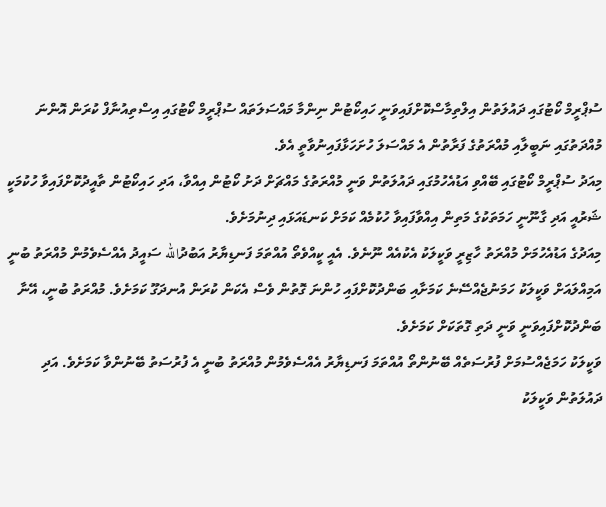ސުޕްރީމް ކޯޓުގައި ދައުލަތުން އިލްތިމާސްކޮށްފައިވަނީ ހައިކޯޓުން ނިންމާ މައްސަލަތައް ސުޕްރީމް ކޯޓުގައި އިސްތިއުނާފް ކުރަން އޮންނަ މުއްދަތުގައި ނަބީލާއި މުއްރަތުގެ ފަރާތުން އެ މައްސަލަ ހުށަހަޅާފައިނުވާތީ އެވެ.
މިއަދު ސުޕްރީމް ކޯޓުގައި ބޭއްވި އަޑުއެހުމުގައި ދައުލަތުން ވަނީ މުއްރަތުގެ މައްޗަށް ދަށު ކޯޓުން އިއްވާ، އަދި ހައިކޯޓުން ތާއީދުކޮށްފައިވާ ހުކުމަކީ ޝަރުއީ އަދި ގާނޫނީ ހަމަތަކުގެ މަތިން އިއްވާފައިވާ ހުކުމެއް ކަމަށް ކަނޑައަޅައި ދިނުމަށެވެ.
މިއަދުގެ އަޑުއެހުމަށް މުއްރަތު ހާޒިރީ ވަކީލަކު އެކުއެއް ނޫނެވެ. އެއީ ކީއްވެތޯ އުއްތަމަ ފަނޑިޔާރު އަބުދުالله ސައީދު އެއްސެވެމުން މުއްރަތު ބުނީ އަމިއްލައަށް ވަކީލަކު ހަމަނުޖެއްސޭނެ ކަމަށާއި ބަންދުކޮށްފައި ހުންނަ ގޮތުން ވެސް އެކަން ކުރަން އުނދަގޫ ކަމަށެވެ. މުއްރަތު ބުނީ، އޭނާ ބަންދުކޮށްފައިވަނީ ވަނީ ދަތި ގޮތަކަށް ކަމަށެވެ.
ވަކީލަކު ހަމަޖެއްސުމަށް ފުރުސަތެއް ބޭނުންތޯ އުއްތަމަ ފަނޑިޔާރު އެއްސެވެމުން މުއްރަތު ބުނީ އެ ފުރުސަތު ބޭނުންވާ ކަމަށެވެ. އަދި ދައުލަތުން ވަކީލަކު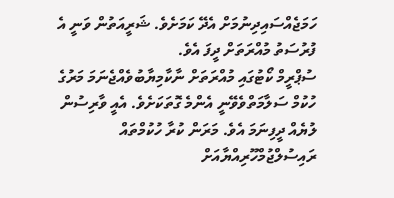ހަމަޖެއްސައިދިނުމަށް އެދޭ ކަމަށެވެ. ޝަރީއަތުން ވަނީ އެ ފުރުސަތު މުއްރަތަށް ދީފަ އެވެ.
ސުޕްރީމް ކޯޓުގައި މުއްރަތަށް ނާކާމިޔާބުވެއްޖެނަމަ މަރުގެ ހުކުމް ސަލާމަތްވެވޭނީ އެންމެ ގޮތަކަށެވެ. އެއީ ވާރިސުން ލުޔެއް ދީފިނަމަ އެވެ. މަރަން ކުރާ ހުކުމްތައް ރައިސުލްޖުމްހޫރިއްޔާއަށް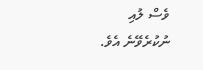ވެސް ލުއި ނުކުރެވޭނެ އެވެ.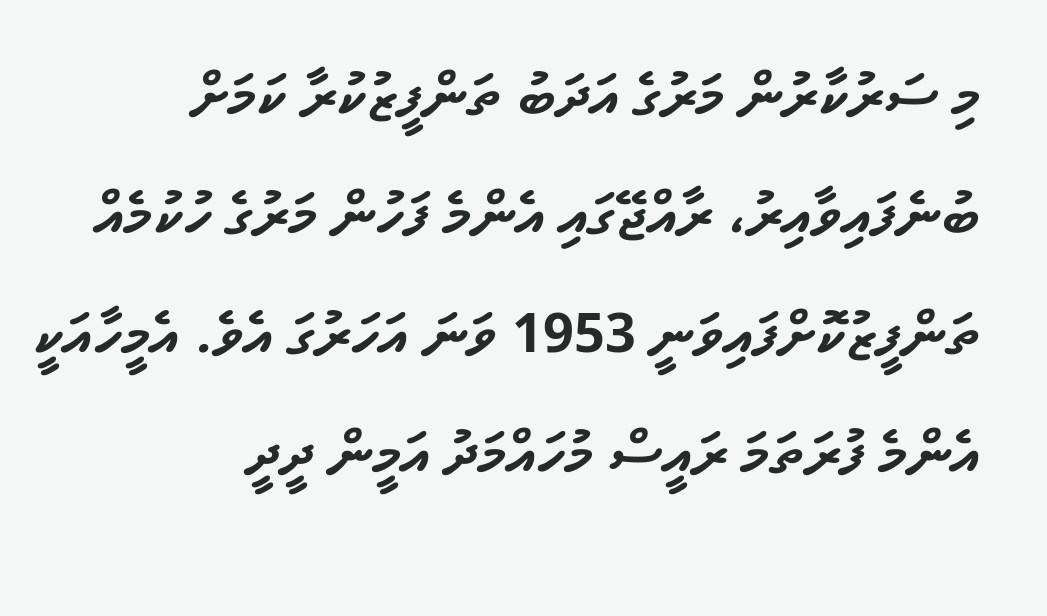މި ސަރުކާރުން މަރުގެ އަދަބު ތަންފީޒުކުރާ ކަމަށް ބުނެފައިވާއިރު، ރާއްޖޭގައި އެންމެ ފަހުން މަރުގެ ހުކުމެއް ތަންފީޒުކޮށްފައިވަނީ 1953 ވަނަ އަހަރުގަ އެވެ. އެމީހާއަކީ އެންމެ ފުރަތަމަ ރައީސް މުހައްމަދު އަމީން ދީދީ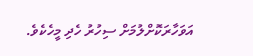އަވަހާރަކޮށްލުމަށް ސިހުރު ހެދި މީހެކެވެ.